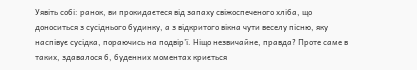Уявіть собі: ранок, ви прокидаєтеся від запаху свіжоспеченого хліба, що доноситься з сусіднього будинку, а з відкритого вікна чути веселу пісню, яку наспівує сусідка, пораючись на подвір’ї. Ніщо незвичайне, правда? Проте саме в таких, здавалося б, буденних моментах криється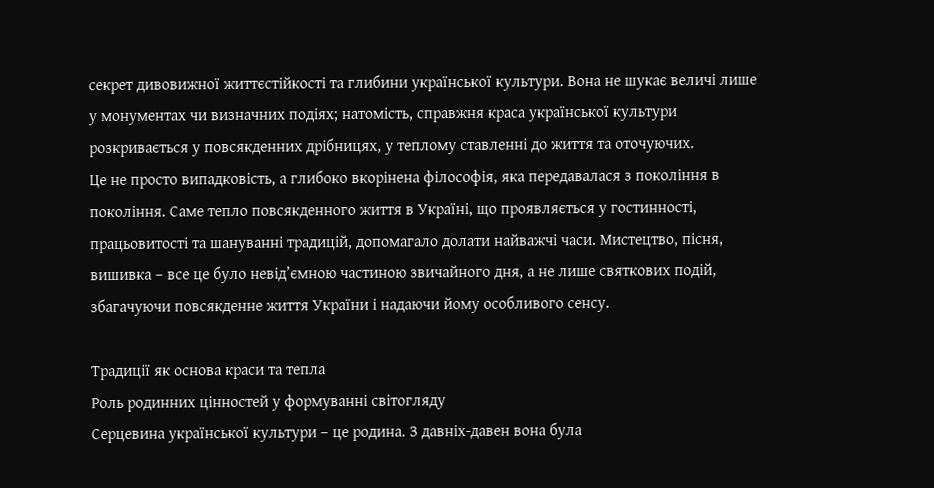секрет дивовижної життєстійкості та глибини української культури. Вона не шукає величі лише у монументах чи визначних подіях; натомість, справжня краса української культури розкривається у повсякденних дрібницях, у теплому ставленні до життя та оточуючих.
Це не просто випадковість, а глибоко вкорінена філософія, яка передавалася з покоління в покоління. Саме тепло повсякденного життя в Україні, що проявляється у гостинності, працьовитості та шануванні традицій, допомагало долати найважчі часи. Мистецтво, пісня, вишивка – все це було невід’ємною частиною звичайного дня, а не лише святкових подій, збагачуючи повсякденне життя України і надаючи йому особливого сенсу.

Традиції як основа краси та тепла
Роль родинних цінностей у формуванні світогляду
Серцевина української культури – це родина. З давніх-давен вона була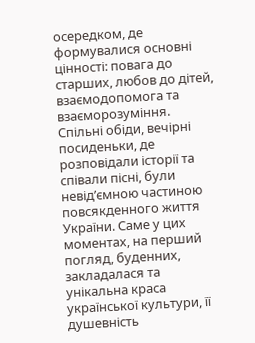осередком, де формувалися основні цінності: повага до старших, любов до дітей, взаємодопомога та взаєморозуміння. Спільні обіди, вечірні посиденьки, де розповідали історії та співали пісні, були невід’ємною частиною повсякденного життя України. Саме у цих моментах, на перший погляд, буденних, закладалася та унікальна краса української культури, її душевність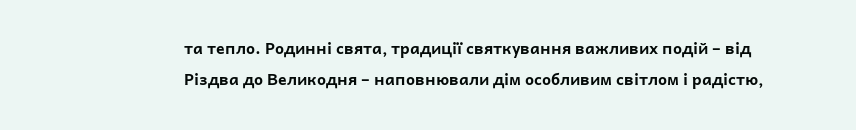та тепло. Родинні свята, традиції святкування важливих подій – від Різдва до Великодня – наповнювали дім особливим світлом і радістю,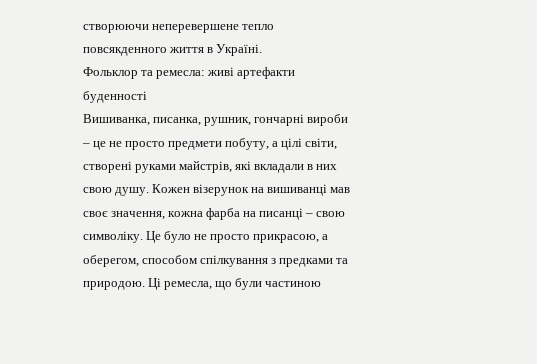створюючи неперевершене тепло повсякденного життя в Україні.
Фольклор та ремесла: живі артефакти буденності
Вишиванка, писанка, рушник, гончарні вироби – це не просто предмети побуту, а цілі світи, створені руками майстрів, які вкладали в них свою душу. Кожен візерунок на вишиванці мав своє значення, кожна фарба на писанці – свою символіку. Це було не просто прикрасою, а оберегом, способом спілкування з предками та природою. Ці ремесла, що були частиною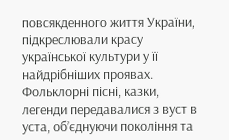повсякденного життя України, підкреслювали красу української культури у її найдрібніших проявах. Фольклорні пісні, казки, легенди передавалися з вуст в уста, об’єднуючи покоління та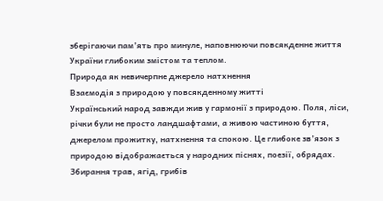зберігаючи пам’ять про минуле, наповнюючи повсякденне життя України глибоким змістом та теплом.
Природа як невичерпне джерело натхнення
Взаємодія з природою у повсякденному житті
Український народ завжди жив у гармонії з природою. Поля, ліси, річки були не просто ландшафтами, а живою частиною буття, джерелом прожитку, натхнення та спокою. Це глибоке зв’язок з природою відображається у народних піснях, поезії, обрядах. Збирання трав, ягід, грибів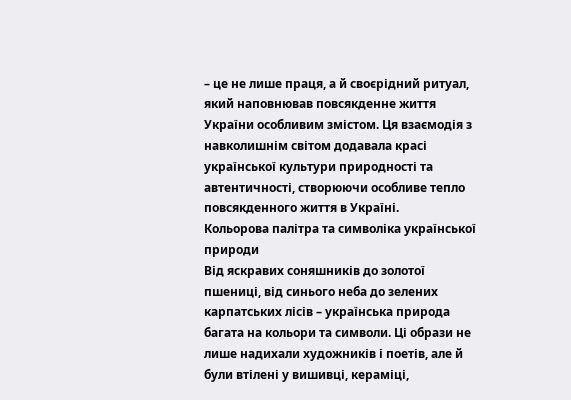– це не лише праця, а й своєрідний ритуал, який наповнював повсякденне життя України особливим змістом. Ця взаємодія з навколишнім світом додавала красі української культури природності та автентичності, створюючи особливе тепло повсякденного життя в Україні.
Кольорова палітра та символіка української природи
Від яскравих соняшників до золотої пшениці, від синього неба до зелених карпатських лісів – українська природа багата на кольори та символи. Ці образи не лише надихали художників і поетів, але й були втілені у вишивці, кераміці,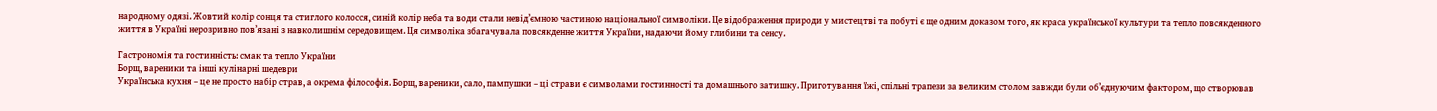народному одязі. Жовтий колір сонця та стиглого колосся, синій колір неба та води стали невід’ємною частиною національної символіки. Це відображення природи у мистецтві та побуті є ще одним доказом того, як краса української культури та тепло повсякденного життя в Україні нерозривно пов’язані з навколишнім середовищем. Ця символіка збагачувала повсякденне життя України, надаючи йому глибини та сенсу.

Гастрономія та гостинність: смак та тепло України
Борщ, вареники та інші кулінарні шедеври
Українська кухня – це не просто набір страв, а окрема філософія. Борщ, вареники, сало, пампушки – ці страви є символами гостинності та домашнього затишку. Приготування їжі, спільні трапези за великим столом завжди були об’єднуючим фактором, що створював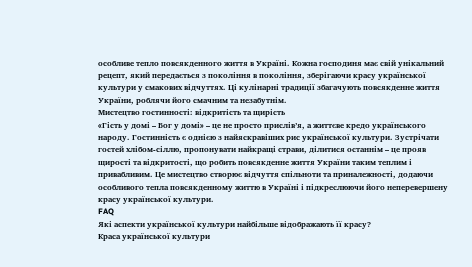особливе тепло повсякденного життя в Україні. Кожна господиня має свій унікальний рецепт, який передається з покоління в покоління, зберігаючи красу української культури у смакових відчуттях. Ці кулінарні традиції збагачують повсякденне життя України, роблячи його смачним та незабутнім.
Мистецтво гостинності: відкритість та щирість
«Гість у домі – Бог у домі» – це не просто прислів’я, а життєве кредо українського народу. Гостинність є однією з найяскравіших рис української культури. Зустрічати гостей хлібом-сіллю, пропонувати найкращі страви, ділитися останнім – це прояв щирості та відкритості, що робить повсякденне життя України таким теплим і привабливим. Це мистецтво створює відчуття спільноти та приналежності, додаючи особливого тепла повсякденному життю в Україні і підкреслюючи його неперевершену красу української культури.
FAQ
Які аспекти української культури найбільше відображають її красу?
Краса української культури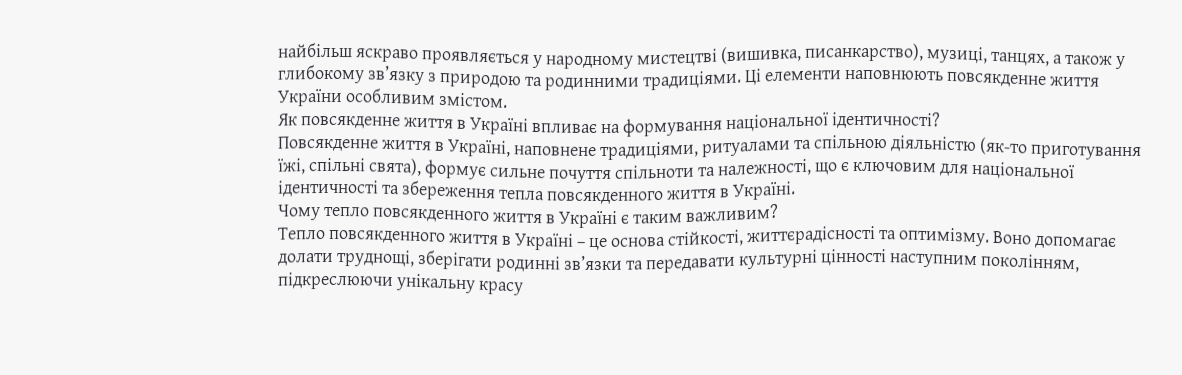найбільш яскраво проявляється у народному мистецтві (вишивка, писанкарство), музиці, танцях, а також у глибокому зв’язку з природою та родинними традиціями. Ці елементи наповнюють повсякденне життя України особливим змістом.
Як повсякденне життя в Україні впливає на формування національної ідентичності?
Повсякденне життя в Україні, наповнене традиціями, ритуалами та спільною діяльністю (як-то приготування їжі, спільні свята), формує сильне почуття спільноти та належності, що є ключовим для національної ідентичності та збереження тепла повсякденного життя в Україні.
Чому тепло повсякденного життя в Україні є таким важливим?
Тепло повсякденного життя в Україні – це основа стійкості, життєрадісності та оптимізму. Воно допомагає долати труднощі, зберігати родинні зв’язки та передавати культурні цінності наступним поколінням, підкреслюючи унікальну красу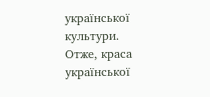української культури.
Отже, краса української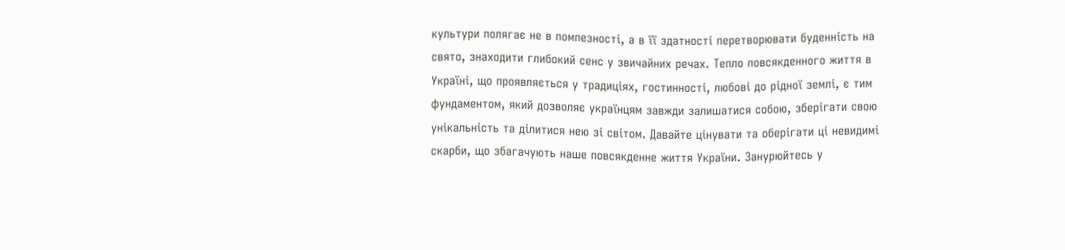культури полягає не в помпезності, а в її здатності перетворювати буденність на свято, знаходити глибокий сенс у звичайних речах. Тепло повсякденного життя в Україні, що проявляється у традиціях, гостинності, любові до рідної землі, є тим фундаментом, який дозволяє українцям завжди залишатися собою, зберігати свою унікальність та ділитися нею зі світом. Давайте цінувати та оберігати ці невидимі скарби, що збагачують наше повсякденне життя України. Занурюйтесь у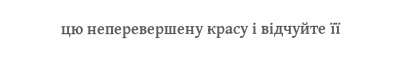цю неперевершену красу і відчуйте її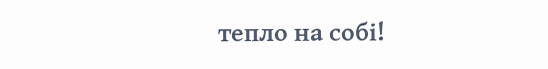тепло на собі!